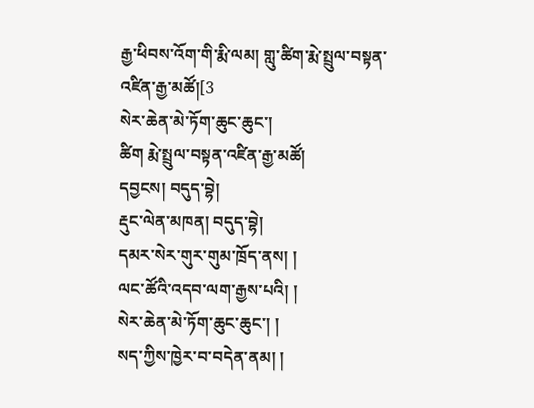རྒྱ་ཕིབས་འོག་གི་རྨི་ལམ། གླུ་ཚིག་རྨེ་སྤྲུལ་བསྟན་འཛིན་རྒྱ་མཚོ།[3
སེར་ཆེན་མེ་ཏོག་ཆུང་ཆུང་།
ཚིག རྨེ་སྤྲུལ་བསྟན་འཛིན་རྒྱ་མཚོ།
དབྱངས། བདུད་བྷེ།
རྡུང་ལེན་མཁན། བདུད་བྷེ།
དམར་སེར་གུར་གུམ་ཁྲོད་ནས། །
ལང་ཚོའི་འདབ་ལག་རྒྱས་པའི། །
སེར་ཆེན་མེ་ཏོག་ཆུང་ཆུང་། །
སད་ཀྱིས་ཁྱེར་བ་བདེན་ནམ། །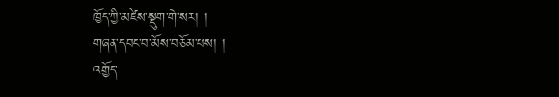ཁྱོད་ཀྱི་མཛེས་སྡུག་གེ་སར། །
གཞན་དབང་བ་མོས་བཅོམ་པས། །
འགྱོད་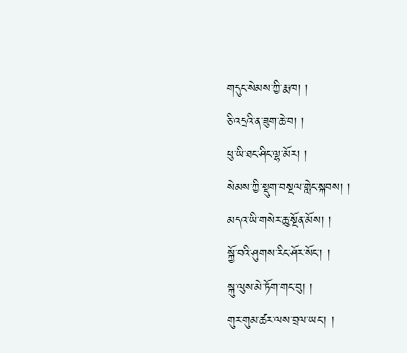གདུང་སེམས་ཀྱི་རྨ་ཁ། །
ཅི་འདྲའི་ན་ཟུག་ཆེ་བ། །
ཕུ་ཡི་ཐང་ཤིང་ལྷ་མོར། །
སེམས་ཀྱི་སྡུག་བསྔལ་གླེང་སྐབས། །
མདའ་ཡི་གསེར་ཆུ་སྔོན་མོས། །
སྐྱོ་བའི་ཤུགས་རིང་ཤོར་སོང་། །
སྐུ་ལུས་མེ་ཏོག་གང་བུ། །
གུར་གུམ་ཚར་ལས་བྲལ་ཡང་། །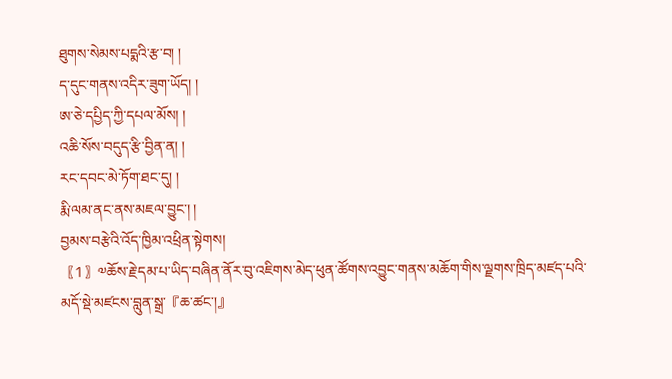ཐུགས་སེམས་པདྨའི་རྩ་བ། །
ད་དུང་གནས་འདིར་ཟུག་ཡོད། །
ཨ་ཅེ་དཔྱིད་ཀྱི་དཔལ་མོས། །
འཆི་སོས་བདུད་རྩི་བྱིན་ན། །
རང་དབང་མེ་ཏོག་ཐང་དུ། །
རྨི་ལམ་ནང་ནས་མཇལ་བྱུང་། །
བྱམས་བརྩེའི་འོད་ཁྱིམ་འཕྲིན་སྟེགས།
〖1〗༧ཆོས་རྗེ་དམ་པ་ཡིད་བཞིན་ནོར་བུ་འཇིགས་མེད་ཕུན་ཚོགས་འབྱུང་གནས་མཆོག་གིས་ལྗགས་ཁྲིད་མཛད་པའི་མདོ་སྡེ་མཛངས་བླུན་སྒྲ་『ཆ་ཚང་།』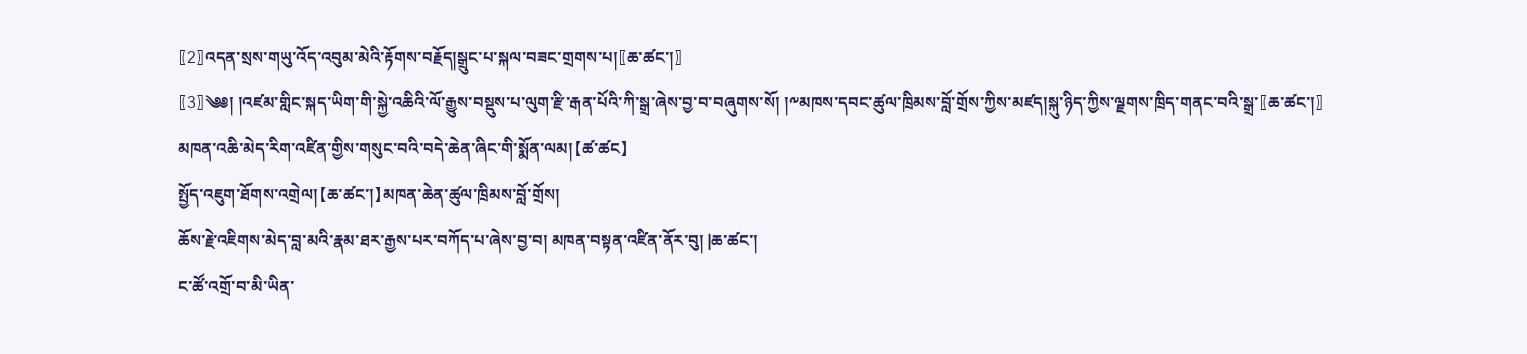〖2〗འདན་སྲས་གཡུ་འོད་འབུམ་མེའི་རྟོགས་བརྗོད།སྒྲུང་པ་སྐལ་བཟང་གྲགས་པ།〖ཆ་ཚང་།〗
〖3〗༄༅། །འཛམ་གླིང་སྐད་ཡིག་གི་སྐྱེ་འཆིའི་ལོ་རྒྱུས་བསྡུས་པ་ལུག་རྫི་རྒན་པོའི་ཀི་སྒྲ་ཞེས་བྱ་བ་བཞུགས་སོ། །༸མཁས་དབང་ཚུལ་ཁྲིམས་བློ་གྲོས་ཀྱིས་མཛད།སྐུ་ཉིད་ཀྱིས་ལྗགས་ཁྲིད་གནང་བའི་སྒྲ་〖ཆ་ཚང་།〗
མཁན་འཆི་མེད་རིག་འཛིན་གྱིས་གསུང་བའི་བདེ་ཆེན་ཞིང་གི་སྨོན་ལམ།【ཚ་ཚང】
སྤྱོད་འཇུག་ཐོགས་འགྲེལ།【ཆ་ཚང་།】མཁན་ཆེན་ཚུལ་ཁྲིམས་བློ་གྲོས།
ཆོས་རྗེ་འཇིགས་མེད་བླ་མའི་རྣམ་ཐར་རྒྱས་པར་བཀོད་པ་ཞེས་བྱ་བ། མཁན་བསྟན་འཛིན་ནོར་བུ། |ཆ་ཚང་།
ང་ཚོ་འགྲོ་བ་མི་ཡིན་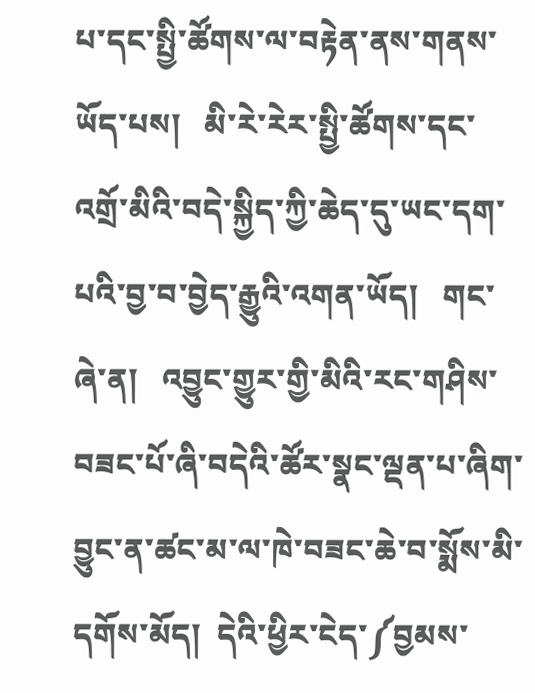པ་དང་སྤྱི་ཚོགས་ལ་བརྟེན་ནས་གནས་ཡོད་པས།   མི་རེ་རེར་སྤྱི་ཚོགས་དང་འགྲོ་མིའི་བདེ་སྐྱིད་ཀྱི་ཆེད་དུ་ཡང་དག་པའི་བྱ་བ་བྱེད་རྒྱུའི་འགན་ཡོད།   གང་ཞེ་ན།   འབྱུང་གྱུར་གྱི་མིའི་རང་གཤིས་བཟང་པོ་ཞི་བདེའི་ཚོར་སྣང་ལྡན་པ་ཞིག་བྱུང་ན་ཚང་མ་ལ་ཁེ་བཟང་ཆེ་བ་སྨོས་མི་དགོས་མོད།  དེའི་ཕྱིར་ངེད་༼བྱམས་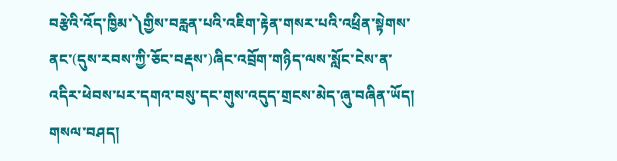བརྩེའི་འོད་ཁྱིམ་༽གྱིས་བརླན་པའི་འཇིག་རྟེན་གསར་པའི་འཕྲིན་སྟེགས་ནང་(དུས་རབས་ཀྱི་ཅོང་བརྡས་)ཞིང་འབྲོག་གཉིད་ལས་སློང་ངེས་ན་འདིར་ཕེབས་པར་དགའ་བསུ་དང་གུས་འདུད་གྲངས་མེད་ཞུ་བཞིན་ཡོད།
གསལ་བཤད།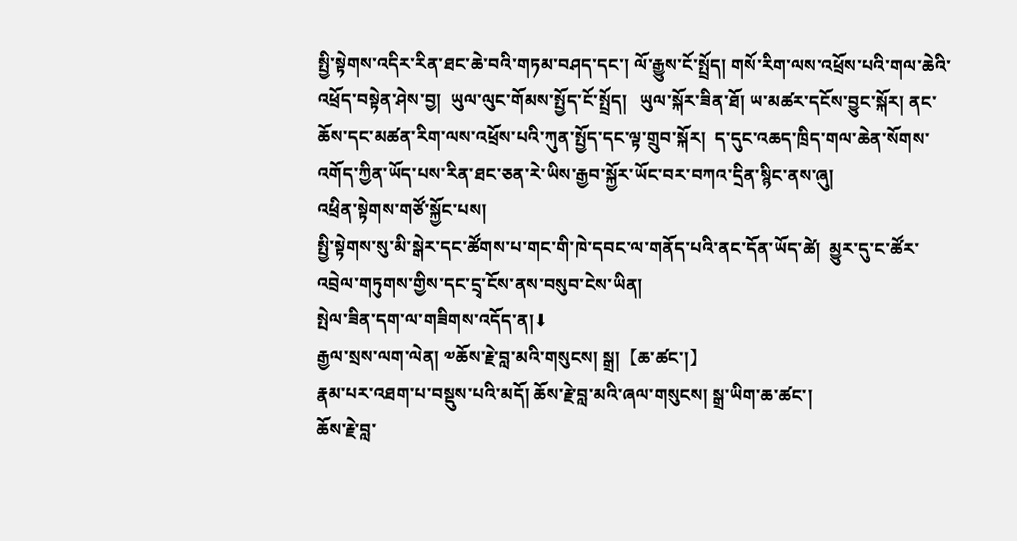སྤྱི་སྟེགས་འདིར་རིན་ཐང་ཆེ་བའི་གཏམ་བཤད་དང་། ལོ་རྒྱུས་ངོ་སྤྲོད། གསོ་རིག་ལས་འཕྲོས་པའི་གལ་ཆེའི་འཕྲོད་བསྟེན་ཤེས་བྱ།  ཡུལ་ལུང་གོམས་སྤྱོད་ངོ་སྤྲོད།   ཡུལ་སྐོར་ཟིན་ཐོ། ཡ་མཚར་དངོས་བྱུང་སྐོར། ནང་ཆོས་དང་མཚན་རིག་ལས་འཕྲོས་པའི་ཀུན་སྤྱོད་དང་ལྟ་གྲུབ་སྐོར།  ད་དུང་འཆད་ཁྲིད་གལ་ཆེན་སོགས་འགོད་ཀྱིན་ཡོད་པས་རིན་ཐང་ཅན་རེ་ཡིས་རྒྱབ་སྐྱོར་ཡོང་བར་བཀའ་དྲིན་སྙིང་ནས་ཞུ།
འཕྲིན་སྟེགས་གཙོ་སྐྱོང་པས།
སྤྱི་སྟེགས་སུ་མི་སྒེར་དང་ཚོགས་པ་གང་གི་ཁེ་དབང་ལ་གནོད་པའི་ནང་དོན་ཡོད་ཚེ།  མྱུར་དུ་ང་ཚོར་འབྲེལ་གཏུགས་གྱིས་དང་དྲྭ་ངོས་ནས་བསུབ་ངེས་ཡིན།
སྤེལ་ཟིན་དག་ལ་གཟིགས་འདོད་ན།⬇
རྒྱལ་སྲས་ལག་ལེན། ༧ཆོས་རྗེ་བླ་མའི་གསུངས། སྒྲ།【ཆ་ཚང་།】
རྣམ་པར་འཐག་པ་བསྡུས་པའི་མདོ། ཆོས་རྗེ་བླ་མའི་ཞལ་གསུངས། སྒྲ་ཡིག་ཆ་ཚང་།
ཆོས་རྗེ་བླ་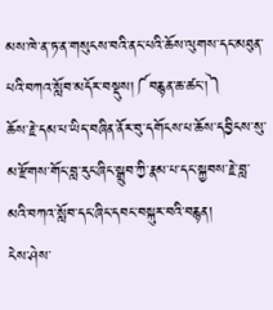མས་ཁེ་ན་ཏ་ན་གསུངས་བའི་ནང་པའི་ཆོས་ལུགས་དང་མཐུན་པའི་བཀའ་སློབ་མདོར་བསྡུས།༼བརྙན་ཆ་ཚང་།༽
ཆོས་རྗེ་དམ་པ་ཡིད་བཞིན་ནོར་བུ་དགོངས་པ་ཆོས་དབྱིངས་སུ་མ་རྫོགས་གོང་བླ་རུང་ཞིང་སྒྲུབ་ཀྱི་རྣམ་པ་དང་སྐྱབས་རྗེ་བླ་མའི་བཀའ་སློབ་དང་ཞིང་དབང་བསྐུར་བའི་བརྙན།
ངེས་ཤེས་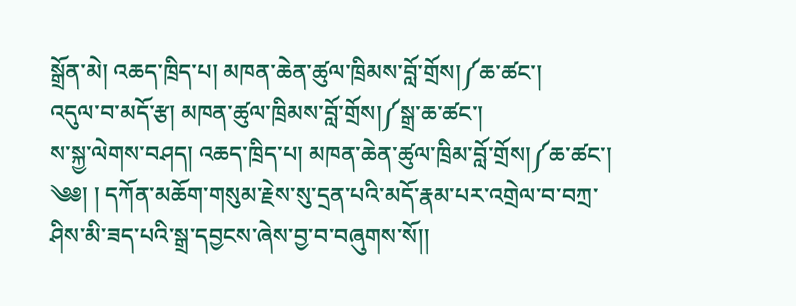སྒྲོན་མེ། འཆད་ཁྲིད་པ། མཁན་ཆེན་ཚུལ་ཁྲིམས་བློ་གྲོས།༼ཆ་ཚང་།
འདུལ་བ་མདོ་རྩ། མཁན་ཚུལ་ཁྲིམས་བློ་གྲོས།༼སྒྲ་ཆ་ཚང་།
ས་སྐྱ་ལེགས་བཤད། འཆད་ཁྲིད་པ། མཁན་ཆེན་ཚུལ་ཁྲིམ་བློ་གྲོས།༼ཆ་ཚང་།
༄༅། ། དཀོན་མཆོག་གསུམ་རྗེས་སུ་དྲན་པའི་མདོ་རྣམ་པར་འགྲེལ་བ་བཀྲ་ཤིས་མི་ཟད་པའི་སྒྲ་དབྱངས་ཞེས་བྱ་བ་བཞུགས་སོ།།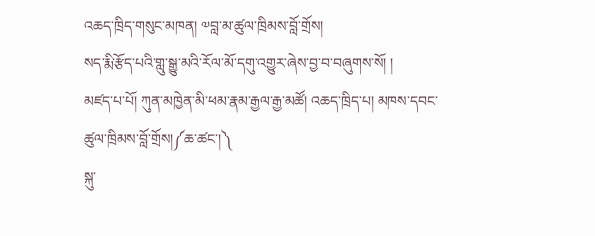འཆད་ཁྲིད་གསུང་མཁན། ༧བླ་མ་ཚུལ་ཁྲིམས་བློ་གྲོས།
སད་རྨི་རྩོད་པའི་གླུ་སྒྱུ་མའི་རོལ་མོ་དགུ་འགྱུར་ཞེས་བྱ་བ་བཞུགས་སོ། །
མཛད་པ་པོ། ཀུན་མཁྱེན་མི་ཕམ་རྣམ་རྒྱལ་རྒྱ་མཚོ། འཆད་ཁྲིད་པ། མཁས་དབང་ཚུལ་ཁྲིམས་བློ་གྲོས།༼ཆ་ཚང་།༽
སྐུ་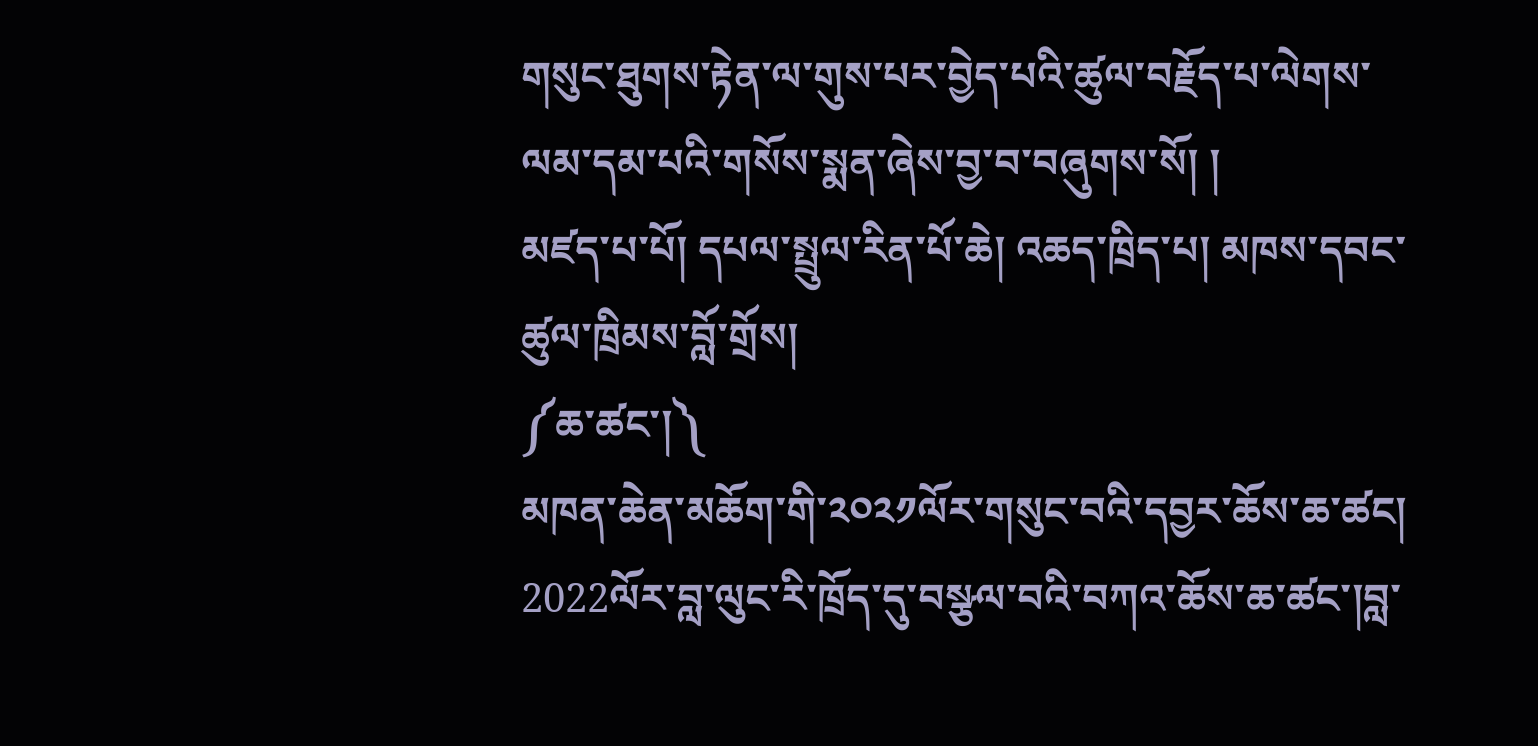གསུང་ཐུགས་རྟེན་ལ་གུས་པར་བྱེད་པའི་ཚུལ་བརྗོད་པ་ལེགས་ལམ་དམ་པའི་གསོས་སྨན་ཞེས་བྱ་བ་བཞུགས་སོ། །
མཛད་པ་པོ། དཔལ་སྤྲུལ་རིན་པོ་ཆེ། འཆད་ཁྲིད་པ། མཁས་དབང་ཚུལ་ཁྲིམས་བློ་གྲོས།
༼ཆ་ཚང་།༽
མཁན་ཆེན་མཆོག་གི་༢༠༢༡ལོར་གསུང་བའི་དབྱར་ཆོས་ཆ་ཚང།
2022ལོར་བླ་ལུང་རི་ཁྲོད་དུ་བསྩལ་བའི་བཀའ་ཆོས་ཆ་ཚང་།བླ་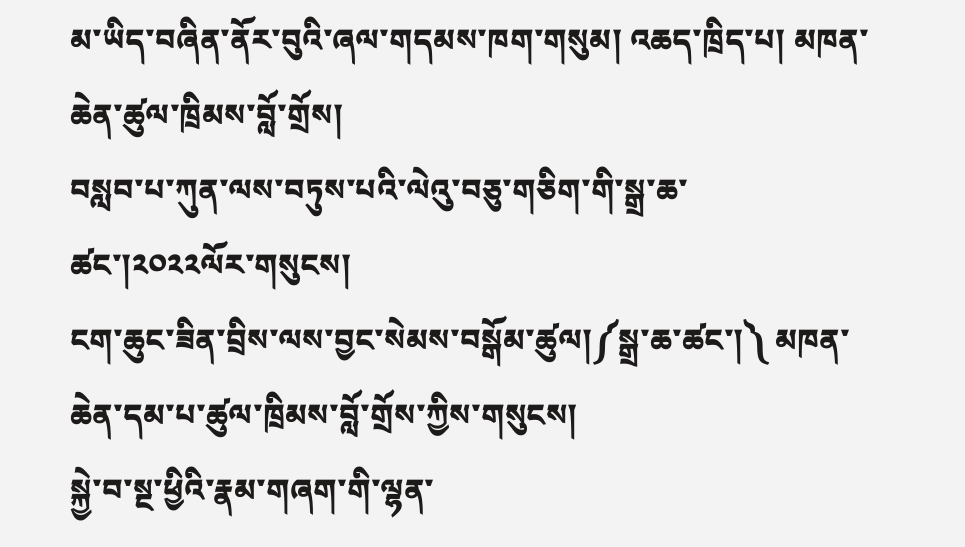མ་ཡིད་བཞིན་ནོར་བུའི་ཞལ་གདམས་ཁག་གསུམ། འཆད་ཁྲིད་པ། མཁན་ཆེན་ཚུལ་ཁྲིམས་བློ་གྲོས།
བསླབ་པ་ཀུན་ལས་བཏུས་པའི་ལེའུ་བཅུ་གཅིག་གི་སྒྲ་ཆ་ཚང་།༢༠༢༢ལོར་གསུངས།
ངག་ཆུང་ཟིན་བྲིས་ལས་བྱང་སེམས་བསྒོམ་ཚུལ།༼སྒྲ་ཆ་ཚང་།༽ མཁན་ཆེན་དམ་པ་ཚུལ་ཁྲིམས་བློ་གྲོས་ཀྱིས་གསུངས།
སྐྱེ་བ་སྔ་ཕྱིའི་རྣམ་གཞག་གི་ལྷན་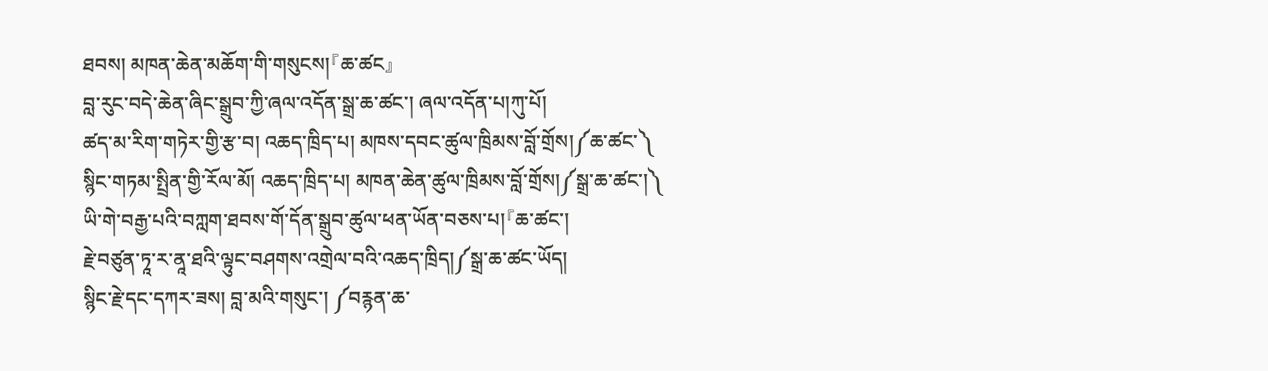ཐབས། མཁན་ཆེན་མཆོག་གི་གསུངས།『ཆ་ཚང』
བླ་རུང་བདེ་ཆེན་ཞིང་སྒྲུབ་ཀྱི་ཞལ་འདོན་སྒྲ་ཆ་ཚང་། ཞལ་འདོན་པ།ཀུ་པོ།
ཚད་མ་རིག་གཏེར་གྱི་རྩ་བ། འཆད་ཁྲིད་པ། མཁས་དབང་ཚུལ་ཁྲིམས་བློ་གྲོས།༼ཆ་ཚང་༽
སྙིང་གཏམ་སྤྲིན་གྱི་རོལ་མོ། འཆད་ཁྲིད་པ། མཁན་ཆེན་ཚུལ་ཁྲིམས་བློ་གྲོས།༼སྒྲ་ཆ་ཚང་།༽
ཡི་གེ་བརྒྱ་པའི་བཀླག་ཐབས་གོ་དོན་སྒྲུབ་ཚུལ་ཕན་ཡོན་བཅས་པ།『ཆ་ཚང་།
རྗེ་བཙུན་ཏཱ་ར་ནཱ་ཐའི་ལྟུང་བཤགས་འགྲེལ་བའི་འཆད་ཁྲིད།༼སྒྲ་ཆ་ཚང་ཡོད།
སྙིང་རྗེ་དང་དཀར་ཟས། བླ་མའི་གསུང་། ༼བརྙན་ཆ་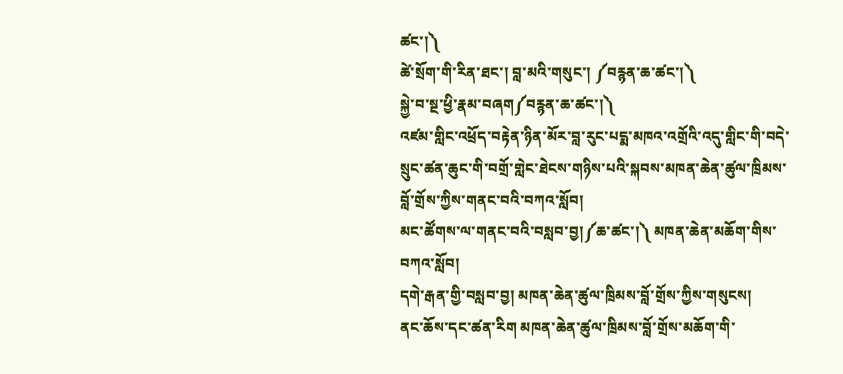ཚང་།༽
ཚེ་སྲོག་གི་རིན་ཐང་། བླ་མའི་གསུང་། ༼བརྙན་ཆ་ཚང་།༽
སྐྱེ་བ་སྔ་ཕྱི་རྣམ་བཞག༼བརྙན་ཆ་ཚང་།༽
འཛམ་གླིང་འཕྲོད་བརྟེན་ཉིན་མོར་བླ་རུང་པདྨ་མཁའ་འགྲོའི་འདུ་གླིང་གི་བདེ་སྲུང་ཚན་ཆུང་གི་བགྲོ་གླེང་ཐེངས་གཉིས་པའི་སྐབས་མཁན་ཆེན་ཚུལ་ཁྲིམས་བློ་གྲོས་ཀྱིས་གནང་བའི་བཀའ་སློབ།
མང་ཚོགས་ལ་གནང་བའི་བསླབ་བྱ།༼ཆ་ཚང་།༽ མཁན་ཆེན་མཆོག་གིས་བཀའ་སློབ།
དགེ་རྒན་གྱི་བསླབ་བྱ། མཁན་ཆེན་ཚུལ་ཁྲིམས་བློ་གྲོས་ཀྱིས་གསུངས།
ནང་ཆོས་དང་ཚན་རིག མཁན་ཆེན་ཚུལ་ཁྲིམས་བློ་གྲོས་མཆོག་གི་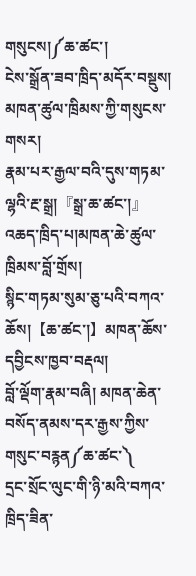གསུངས།༼ཆ་ཚང་།
ངེས་སྒྲོན་ཟབ་ཁྲིད་མདོར་བསྡུས། མཁན་ཚུལ་ཁྲིམས་ཀྱི་གསུངས་གསར།
རྣམ་པར་རྒྱལ་བའི་དུས་གཏམ་ལྷའི་རྔ་སྒྲ།『སྒྲ་ཆ་ཚང་།』འཆད་ཁྲིད་པ།མཁན་ཆེ་ཚུལ་ཁྲིམས་བློ་གྲོས།
སྙིང་གཏམ་སུམ་ཅུ་པའི་བཀའ་ཆོས།【ཆ་ཚང་།】མཁན་ཆོས་དབྱིངས་ཁྱབ་བརྡལ།
བློ་ལྡོག་རྣམ་བཞི། མཁན་ཆེན་བསོད་ནམས་དར་རྒྱས་ཀྱིས་གསུང་བརྙན༼ཆ་ཚང་༽
དྲང་སྲོང་ལུང་གི་ཉི་མའི་བཀའ་ཁྲིད་ཟིན་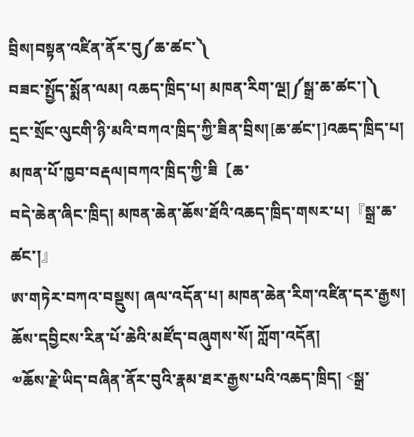བྲིས།བསྟན་འཛིན་ནོར་བུ༼ཆ་ཚང་༽
བཟང་སྤྱོད་སྨོན་ལམ། འཆད་ཁྲིད་པ། མཁན་རིག་ལྔ།༼སྒྲ་ཆ་ཚང་།༽
དྲང་སྲོང་ལུངགི་ཉི་མའི་བཀའ་ཁྲིད་ཀྱི་ཟིན་བྲིས།[ཆ་ཚང་།]འཆད་ཁྲིད་པ། མཁན་པོ་ཁྱབ་བརྡལ།བཀའ་ཁྲིད་ཀྱི་ཟི【ཆ་
བདེ་ཆེན་ཞིང་ཁྲིད། མཁན་ཆེན་ཆོས་ཐོའི་འཆད་ཁྲིད་གསར་པ།『སྒྲ་ཆ་ཚང་།』
ཨ་གཏེར་བཀའ་བསྡུས། ཞལ་འདོན་པ། མཁན་ཆེན་རིག་འཛིན་དར་རྒྱས།
ཆོས་དབྱིངས་རིན་པོ་ཆེའི་མཛོད་བཞུགས་སོ། ཀློག་འདོན།
༧ཆོས་རྗེ་ཡིད་བཞིན་ནོར་བུའི་རྣམ་ཐར་རྒྱས་པའི་འཆད་ཁྲིད། <སྒྲ་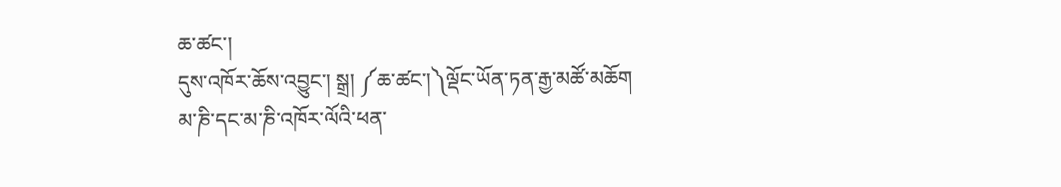ཆ་ཚང་།
དུས་འཁོར་ཆོས་འབྱུང་། སྒྲ། ༼ཆ་ཚང་།༽ལྡོང་ཡོན་ཏན་རྒྱ་མཚོ་མཆོག
མ་ཎི་དང་མ་ཎི་འཁོར་ལོའི་ཕན་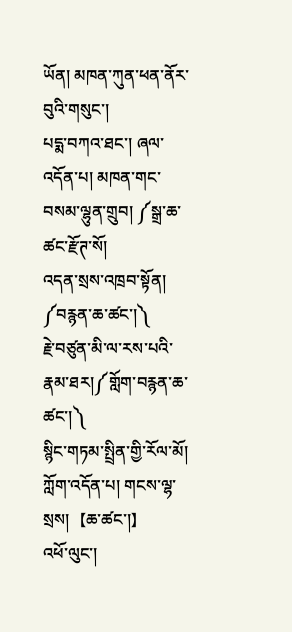ཡོན། མཁན་ཀུན་ཕན་ནོར་བུའི་གསུང་།
པདྨ་བཀའ་ཐང་། ཞལ་འདོན་པ། མཁན་གང་བསམ་ལྷུན་གྲུབ། ༼སྒྲ་ཆ་ཚང་རྫོཊ་སོ།
འདན་སྲས་འཁྲབ་སྟོན། ༼བརྙན་ཆ་ཚང་།༽
རྗེ་བཙུན་མི་ལ་རས་པའི་རྣམ་ཐར།༼གློག་བརྙན་ཆ་ཚང་།༽
སྙིང་གཏམ་སྤྲིན་གྱི་རོལ་མོ། ཀློག་འདོན་པ། གངས་ལྷ་སྲས།【ཆ་ཚང་།】
འཕོ་ལུང་།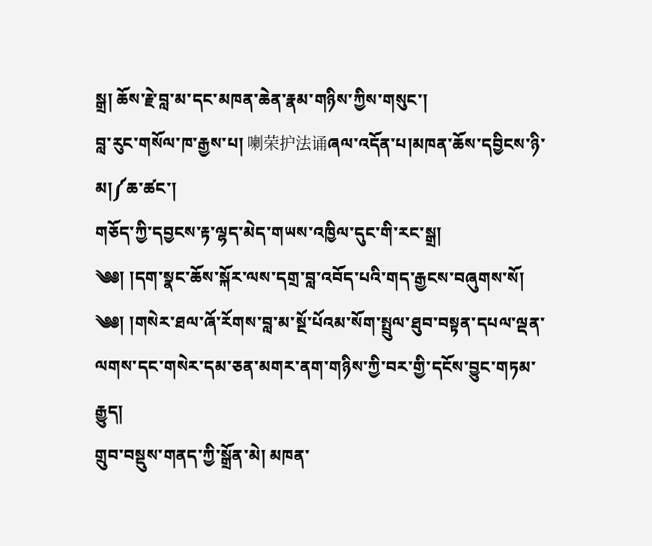སྒྲ། ཆོས་རྗེ་བླ་མ་དང་མཁན་ཆེན་རྣམ་གཉིས་ཀྱིས་གསུང་།
བླ་རུང་གསོལ་ཁ་རྒྱས་པ། 喇荣护法诵ཞལ་འདོན་པ།མཁན་ཆོས་དབྱིངས་ཉི་མ།༼ཆ་ཚང་།
གཅོད་ཀྱི་དབྱངས་རྟ་ལྷད་མེད་གཡས་འཁྱིལ་དུང་གི་རང་སྒྲ།
༄༅། །དག་སྣང་ཆོས་སྐོར་ལས་དགྲ་བླ་འབོད་པའི་གད་རྒྱངས་བཞུགས་སོ།
༄༅། །གསེར་ཐལ་ཞོ་རོགས་བླ་མ་སྔོ་པོའམ་སོག་སྤྲུལ་ཐུབ་བསྟན་དཔལ་ལྡན་ལགས་དང་གསེར་དམ་ཅན་མགར་ནག་གཉིས་ཀྱི་བར་གྱི་དངོས་བྱུང་གཏམ་རྒྱུད།
གྲུབ་བསྡུས་གནད་ཀྱི་སྒྲོན་མེ། མཁན་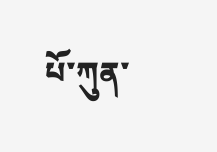པོ་ཀུན་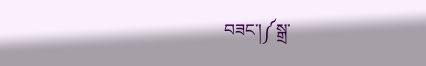བཟང་།༼སྒྲ་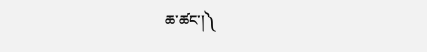ཆ་ཚང་།༽